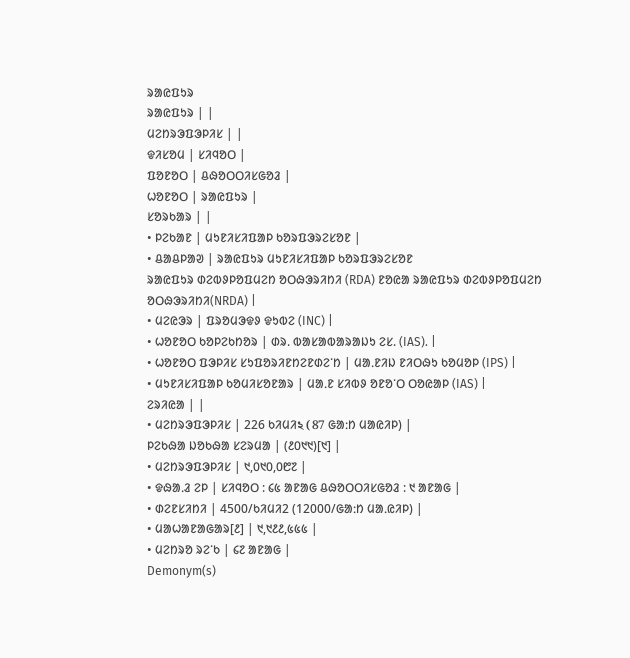ᱨᱟᱭᱯᱩᱨ
ᱨᱟᱭᱯᱩᱨ | |
ᱢᱮᱴᱨᱳᱯᱳᱞᱤᱥ | |
ᱫᱤᱥᱚᱢ | ᱥᱤᱧᱚᱛ |
ᱯᱚᱱᱚᱛ | ᱪᱷᱚᱛᱛᱤᱥᱜᱚᱲ |
ᱦᱚᱱᱚᱛ | ᱨᱟᱭᱯᱩᱨ |
ᱥᱚᱨᱠᱟᱨ | |
• ᱞᱮᱠᱟᱱ | ᱢᱩᱱᱤᱥᱤᱯᱟᱞ ᱠᱚᱨᱯᱳᱨᱮᱥᱚᱱ |
• ᱪᱟᱪᱞᱟᱣ | ᱨᱟᱭᱯᱩᱨ ᱢᱩᱱᱤᱥᱤᱯᱟᱞ ᱠᱚᱨᱯᱳᱨᱮᱥᱚᱱ
ᱨᱟᱭᱯᱩᱨ ᱰᱮᱵᱽᱞᱚᱯᱢᱮᱴ ᱚᱛᱷᱳᱨᱤᱴᱤ (RDA) ᱱᱚᱭᱟ ᱨᱟᱭᱯᱩᱨ ᱰᱮᱵᱽᱞᱚᱯᱢᱮᱴ ᱚᱛᱷᱳᱨᱤᱴᱤ(NRDA) |
• ᱢᱮᱭᱳᱨ | ᱯᱨᱚᱢᱳᱫᱽ ᱫᱩᱵᱮ (INC) |
• ᱦᱚᱱᱚᱛ ᱠᱚᱞᱮᱠᱴᱚᱨ | ᱰᱨ. ᱵᱟᱥᱟᱵᱟᱨᱟᱡᱩ ᱮᱥ. (IAS). |
• ᱦᱚᱱᱚᱛ ᱯᱳᱞᱤᱥ ᱥᱩᱯᱚᱨᱤᱱᱴᱮᱱᱰᱮᱸᱴ | ᱢᱟᱹᱱᱤᱡ ᱱᱤᱛᱷᱩ ᱠᱚᱢᱚᱞ (IPS) |
• ᱢᱩᱱᱤᱥᱤᱯᱟᱞ ᱠᱚᱢᱤᱥᱚᱱᱟᱨ | ᱢᱟᱹᱱ ᱥᱤᱵᱽ ᱚᱱᱚᱸᱛ ᱛᱚᱭᱟᱞ (IAS) |
ᱮᱨᱤᱭᱟ | |
• ᱢᱮᱴᱨᱳᱯᱳᱞᱤᱥ | 226 ᱠᱤᱢᱤ২ (87 ᱜᱟᱺᱴ ᱢᱟᱭᱤᱞ) |
ᱞᱮᱠᱷᱟ ᱡᱚᱠᱷᱟ ᱥᱮᱨᱢᱟ | (᱒᱐᱑᱑)[᱑] |
• ᱢᱮᱴᱨᱳᱯᱳᱞᱤᱥ | ᱑,᱐᱑᱐,᱐᱘᱗ |
• ᱫᱷᱟᱹᱲ ᱮᱞ | ᱥᱤᱧᱚᱛ : ᱔᱕ ᱟᱱᱟᱜ ᱪᱷᱚᱛᱛᱤᱥᱜᱚᱲ : ᱑ ᱟᱱᱟᱜ |
• ᱰᱮᱱᱥᱤᱴᱤ | 4500/ᱠᱤᱢᱤ2 (12000/ᱜᱟᱺᱴ ᱢᱟᱹᱭᱤᱞ) |
• ᱢᱟᱦᱟᱱᱟᱜᱟᱨ[᱒] | ᱑,᱑᱒᱒,᱕᱕᱕ |
• ᱢᱮᱴᱨᱚ ᱨᱮᱸᱠ | ᱔᱗ ᱟᱱᱟᱜ |
Demonym(s)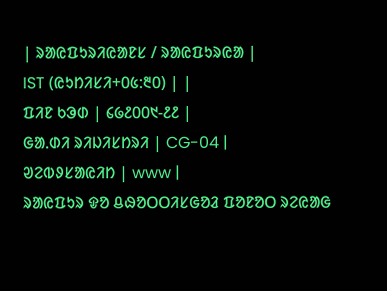| ᱨᱟᱭᱯᱩᱨᱤᱭᱟᱱᱥ / ᱨᱟᱭᱯᱩᱨᱭᱟ |
IST (ᱭᱩᱴᱤᱥᱤ+᱐᱕:᱓᱐) | |
ᱯᱤᱱ ᱠᱳᱰ | ᱔᱙᱒᱐᱐᱑-᱒᱒ |
ᱜᱟᱹᱰᱤ ᱨᱤᱡᱤᱥᱴᱨᱤ | CG-04 |
ᱣᱮᱵᱽᱥᱟᱭᱤᱴ | www |
ᱨᱟᱭᱯᱩᱨ ᱫᱚ ᱪᱷᱚᱛᱛᱤᱥᱜᱚᱲ ᱯᱚᱱᱚᱛ ᱨᱮᱭᱟᱜ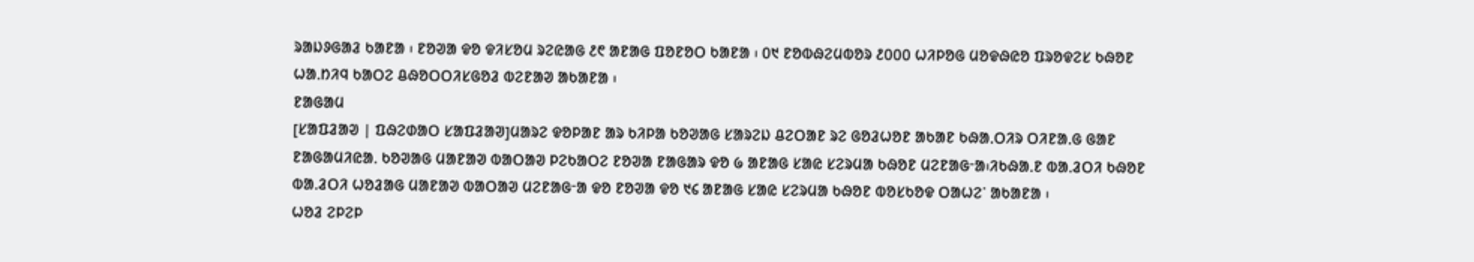ᱨᱟᱡᱽᱜᱟᱲ ᱠᱟᱱᱟ ᱾ ᱱᱚᱣᱟ ᱫᱚ ᱫᱤᱥᱚᱢ ᱨᱮᱭᱟᱜ ᱒᱖ ᱟᱱᱟᱜ ᱯᱚᱱᱚᱛ ᱠᱟᱱᱟ ᱾ ᱐᱑ ᱱᱚᱵᱷᱮᱢᱵᱚᱨ ᱒᱐᱐᱐ ᱦᱤᱞᱚᱜ ᱢᱚᱫᱷᱭᱚ ᱯᱨᱚᱫᱮᱥ ᱠᱷᱚᱱ ᱦᱟᱹᱴᱤᱧ ᱠᱟᱛᱮ ᱪᱷᱚᱛᱛᱤᱥᱜᱚᱲ ᱵᱮᱱᱟᱣ ᱟᱠᱟᱱᱟ ᱾
ᱱᱟᱜᱟᱢ
[ᱥᱟᱯᱲᱟᱣ | ᱯᱷᱮᱰᱟᱛ ᱥᱟᱯᱲᱟᱣ]ᱢᱟᱨᱮ ᱫᱚᱞᱟᱱ ᱟᱨ ᱠᱤᱞᱟ ᱠᱚᱣᱟᱜ ᱥᱟᱨᱮᱡ ᱪᱮᱛᱟᱱ ᱨᱮ ᱜᱚᱲᱦᱚᱱ ᱟᱠᱟᱱ ᱠᱷᱟᱹᱛᱤᱨ ᱛᱤᱱᱟᱹᱜ ᱜᱟᱱ ᱱᱟᱜᱟᱢᱤᱭᱟᱹ ᱠᱚᱣᱟᱜ ᱢᱟᱱᱟᱣ ᱵᱟᱛᱟᱣ ᱞᱮᱠᱟᱛᱮ ᱱᱚᱣᱟ ᱱᱟᱜᱟᱨ ᱫᱚ ᱙ ᱟᱱᱟᱜ ᱥᱟᱭ ᱥᱮᱨᱢᱟ ᱠᱷᱚᱱ ᱢᱮᱱᱟᱜᱼᱟ᱾ᱤᱠᱷᱟᱹᱱ ᱵᱟᱹᱲᱛᱤ ᱠᱷᱚᱱ ᱵᱟᱹᱲᱛᱤ ᱦᱚᱲᱟᱜ ᱢᱟᱱᱟᱣ ᱵᱟᱛᱟᱣ ᱢᱮᱱᱟᱜᱼᱟ ᱫᱚ ᱱᱚᱣᱟ ᱫᱚ ᱑᱔ ᱟᱱᱟᱜ ᱥᱟᱭ ᱥᱮᱨᱢᱟ ᱠᱷᱚᱱ ᱵᱚᱥᱠᱚᱫ ᱛᱟᱦᱮᱸ ᱟᱠᱟᱱᱟ ᱾
ᱦᱚᱲ ᱮᱞᱮᱞ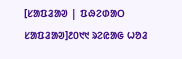[ᱥᱟᱯᱲᱟᱣ | ᱯᱷᱮᱰᱟᱛ ᱥᱟᱯᱲᱟᱣ]᱒᱐᱑᱑ ᱨᱮᱭᱟᱜ ᱦᱚᱲ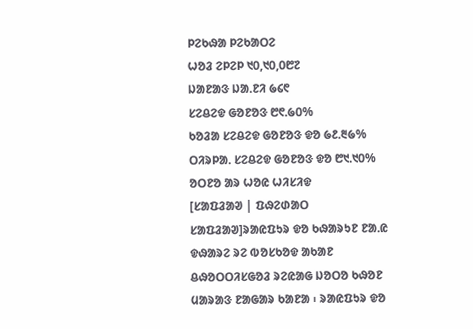ᱞᱮᱠᱷᱟ ᱞᱮᱠᱟᱛᱮ
ᱦᱚᱲ ᱮᱞᱮᱞ ᱑᱐,᱑᱐,᱐᱘᱗
ᱡᱟᱱᱟᱝ ᱡᱟᱹᱱᱤ ᱙᱔᱖
ᱥᱮᱪᱮᱫ ᱜᱚᱱᱚᱝ ᱘᱖ᱹ᱙᱐%
ᱠᱚᱲᱟ ᱥᱮᱪᱮᱫ ᱜᱚᱱᱚᱝ ᱫᱚ ᱙᱒ᱹ᱓᱙%
ᱛᱤᱨᱞᱟᱹ ᱥᱮᱪᱮᱫ ᱜᱚᱱᱚᱝ ᱫᱚ ᱘᱑ᱹ᱑᱐%
ᱚᱛᱱᱚ ᱟᱨ ᱦᱚᱭ ᱦᱤᱥᱤᱫ
[ᱥᱟᱯᱲᱟᱣ | ᱯᱷᱮᱰᱟᱛ ᱥᱟᱯᱲᱟᱣ]ᱨᱟᱭᱯᱩᱨ ᱫᱚ ᱠᱷᱟᱨᱩᱱ ᱱᱟᱹᱭ ᱫᱷᱟᱨᱮ ᱨᱮ ᱵᱚᱥᱠᱚᱫ ᱟᱠᱟᱱ ᱪᱷᱚᱛᱛᱤᱥᱜᱚᱲ ᱨᱮᱭᱟᱜ ᱡᱚᱛᱚ ᱠᱷᱚᱱ ᱢᱟᱨᱟᱝ ᱱᱟᱜᱟᱨ ᱠᱟᱱᱟ ᱾ ᱨᱟᱭᱯᱩᱨ ᱫᱚ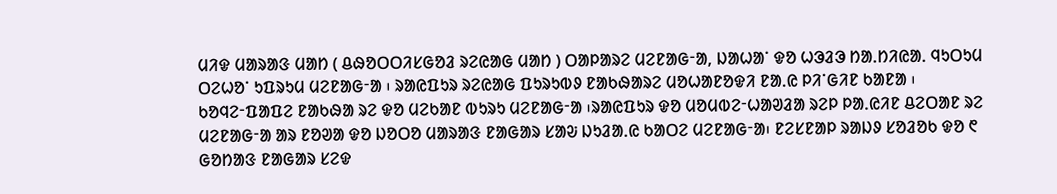ᱢᱤᱫ ᱢᱟᱨᱟᱝ ᱢᱟᱴ ( ᱪᱷᱚᱛᱛᱤᱥᱜᱚᱲ ᱨᱮᱭᱟᱜ ᱢᱟᱴ ) ᱛᱟᱞᱟᱨᱮ ᱢᱮᱱᱟᱜᱼᱟ, ᱡᱟᱦᱟᱸ ᱫᱚ ᱦᱳᱲᱳ ᱴᱟᱹᱴᱤᱭᱟᱹ ᱧᱩᱛᱩᱢ ᱛᱮᱦᱚᱸ ᱩᱯᱨᱩᱢ ᱢᱮᱱᱟᱜᱼᱟ ᱾ ᱨᱟᱭᱯᱩᱨ ᱨᱮᱭᱟᱜ ᱯᱩᱨᱩᱵᱽ ᱱᱟᱠᱷᱟᱨᱮ ᱢᱚᱦᱟᱱᱚᱫᱤ ᱱᱟᱹᱭ ᱞᱤᱸᱜᱤᱱ ᱠᱟᱱᱟ ᱾ ᱠᱚᱧᱮᱼᱯᱟᱯᱮ ᱱᱟᱠᱷᱟ ᱨᱮ ᱫᱚ ᱢᱮᱠᱟᱱ ᱵᱩᱨᱩ ᱢᱮᱱᱟᱜᱼᱟ ᱾ᱨᱟᱭᱯᱩᱨ ᱫᱚ ᱢᱚᱢᱵᱮᱼᱦᱟᱣᱲᱟ ᱨᱮᱞ ᱞᱟᱹᱭᱤᱱ ᱪᱮᱛᱟᱱ ᱨᱮ ᱢᱮᱱᱟᱜᱼᱟ ᱟᱨ ᱱᱚᱣᱟ ᱫᱚ ᱡᱚᱛᱚ ᱢᱟᱨᱟᱝ ᱱᱟᱜᱟᱨ ᱥᱟᱶ ᱡᱩᱲᱟᱹᱭ ᱠᱟᱛᱮ ᱢᱮᱱᱟᱜᱼᱟ᱾ ᱱᱮᱥᱱᱟᱞ ᱨᱟᱡᱽ ᱥᱚᱲᱚᱠ ᱫᱚ ᱖ ᱜᱚᱴᱟᱝ ᱱᱟᱜᱟᱨ ᱥᱮᱫ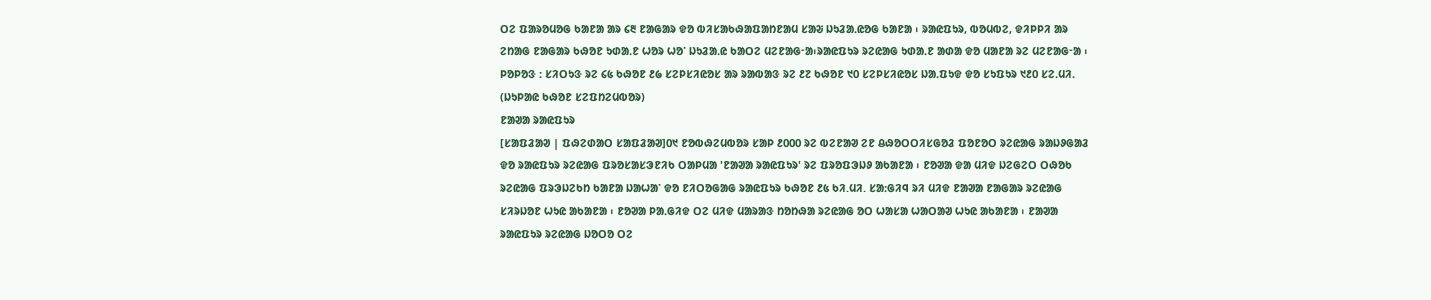ᱛᱮ ᱯᱟᱨᱚᱢᱚᱜ ᱠᱟᱱᱟ ᱟᱨ ᱔᱓ ᱱᱟᱜᱟᱨ ᱫᱚ ᱵᱤᱥᱟᱠᱷᱟᱯᱟᱴᱱᱟᱢ ᱥᱟᱶ ᱡᱩᱲᱟᱹᱭᱚᱜ ᱠᱟᱱᱟ ᱾ ᱨᱟᱭᱯᱩᱨ, ᱵᱚᱢᱵᱮ, ᱫᱤᱞᱞᱤ ᱟᱨ ᱮᱴᱟᱜ ᱱᱟᱜᱟᱨ ᱠᱷᱚᱱ ᱩᱰᱟᱹᱱ ᱦᱚᱨ ᱦᱚᱸ ᱡᱩᱲᱟᱹᱭ ᱠᱟᱛᱮ ᱢᱮᱱᱟᱜᱼᱟ᱾ᱨᱟᱭᱯᱩᱨ ᱨᱮᱭᱟᱜ ᱩᱰᱟᱹᱱ ᱟᱰᱟ ᱫᱚ ᱢᱟᱱᱟ ᱨᱮ ᱢᱮᱱᱟᱜᱼᱟ ᱾
ᱞᱚᱞᱚᱝ ᱺ ᱥᱤᱛᱩᱝ ᱨᱮ ᱔᱕ ᱠᱷᱚᱱ ᱒᱙ ᱥᱮᱞᱥᱤᱭᱚᱥ ᱟᱨ ᱨᱟᱵᱟᱝ ᱨᱮ ᱒᱗ ᱠᱷᱚᱱ ᱑᱐ ᱥᱮᱞᱥᱤᱭᱚᱥ ᱡᱟᱹᱯᱩᱫ ᱫᱚ ᱥᱩᱯᱩᱨ ᱑᱒᱐ ᱥᱮᱹᱢᱤᱹ (ᱡᱩᱞᱟᱭ ᱠᱷᱚᱱ ᱥᱮᱯᱴᱮᱢᱵᱚᱨ)
ᱱᱟᱣᱟ ᱨᱟᱭᱯᱩᱨ
[ᱥᱟᱯᱲᱟᱣ | ᱯᱷᱮᱰᱟᱛ ᱥᱟᱯᱲᱟᱣ]᱐᱑ ᱱᱚᱵᱷᱮᱢᱵᱚᱨ ᱥᱟᱞ ᱒᱐᱐᱐ ᱨᱮ ᱵᱮᱱᱟᱣ ᱮᱱ ᱪᱷᱚᱛᱛᱤᱥᱜᱚᱲ ᱯᱚᱱᱚᱛ ᱨᱮᱭᱟᱜ ᱨᱟᱡᱽᱜᱟᱲ ᱫᱚ ᱨᱟᱭᱯᱩᱨ ᱨᱮᱭᱟᱜ ᱯᱨᱚᱥᱟᱥᱳᱱᱤᱠ ᱛᱟᱞᱢᱟ 'ᱱᱟᱣᱟ ᱨᱟᱭᱯᱩᱨ' ᱨᱮ ᱯᱨᱚᱯᱳᱡᱽ ᱟᱠᱟᱱᱟ ᱾ ᱱᱚᱣᱟ ᱫᱟ ᱢᱤᱫ ᱡᱮᱜᱮᱛ ᱛᱷᱚᱠ ᱨᱮᱭᱟᱜ ᱯᱨᱳᱡᱮᱠᱴ ᱠᱟᱱᱟ ᱡᱟᱦᱟᱸ ᱫᱚ ᱱᱤᱛᱚᱜᱟᱜ ᱨᱟᱭᱯᱩᱨ ᱠᱷᱚᱱ ᱒᱕ ᱠᱤ.ᱢᱤ. ᱥᱟᱺᱜᱤᱧ ᱨᱤ ᱢᱤᱫ ᱱᱟᱣᱟ ᱱᱟᱜᱟᱨ ᱨᱮᱭᱟᱜ ᱥᱤᱨᱡᱚᱱ ᱦᱩᱭ ᱟᱠᱟᱱᱟ ᱾ ᱱᱚᱣᱟ ᱞᱟᱹᱜᱤᱫ ᱛᱮ ᱢᱤᱫ ᱢᱟᱨᱟᱝ ᱴᱚᱴᱷᱟ ᱨᱮᱭᱟᱜ ᱚᱛ ᱦᱟᱥᱟ ᱦᱟᱛᱟᱣ ᱦᱩᱭ ᱟᱠᱟᱱᱟ ᱾ ᱱᱟᱣᱟ ᱨᱟᱭᱯᱩᱨ ᱨᱮᱭᱟᱜ ᱡᱚᱛᱚ ᱛᱮ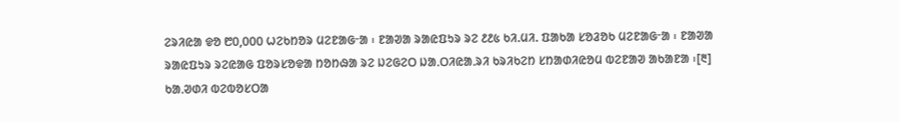ᱮᱨᱤᱭᱟ ᱫᱚ ᱘᱐,᱐᱐᱐ ᱦᱮᱠᱴᱚᱨ ᱢᱮᱱᱟᱜᱼᱟ ᱾ ᱱᱟᱣᱟ ᱨᱟᱭᱯᱩᱨ ᱨᱮ ᱒᱒᱕ ᱠᱤ.ᱢᱤ. ᱯᱟᱠᱟ ᱥᱚᱲᱚᱠ ᱢᱮᱱᱟᱜᱼᱟ ᱾ ᱱᱟᱣᱟ ᱨᱟᱭᱯᱩᱨ ᱨᱮᱭᱟᱜ ᱯᱚᱨᱥᱚᱫᱟ ᱴᱚᱴᱷᱟ ᱨᱮ ᱡᱮᱜᱮᱛ ᱡᱟᱹᱛᱤᱭᱟᱹᱨᱤ ᱠᱨᱤᱠᱮᱴ ᱥᱴᱟᱰᱤᱭᱚᱢ ᱵᱮᱱᱟᱣ ᱟᱠᱟᱱᱟ ᱾[᱓]
ᱠᱟᱹᱣᱰᱤ ᱵᱮᱵᱚᱥᱛᱟ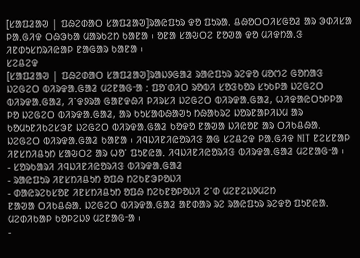[ᱥᱟᱯᱲᱟᱣ | ᱯᱷᱮᱰᱟᱛ ᱥᱟᱯᱲᱟᱣ]ᱨᱟᱭᱯᱩᱨ ᱫᱚ ᱯᱩᱨᱟᱹ ᱪᱷᱚᱛᱛᱤᱥᱜᱚᱲ ᱟᱨ ᱳᱰᱤᱥᱟ ᱞᱟᱹᱜᱤᱫ ᱛᱷᱳᱠᱟ ᱢᱟᱨᱠᱮᱴ ᱠᱟᱱᱟ ᱾ ᱚᱱᱟ ᱥᱟᱶᱛᱮ ᱱᱚᱣᱟ ᱫᱚ ᱢᱤᱫᱴᱟᱹᱝ ᱤᱱᱰᱩᱥᱴᱨᱤᱭᱟᱞ ᱱᱟᱜᱟᱨ ᱠᱟᱱᱟ ᱾
ᱥᱮᱪᱮᱫ
[ᱥᱟᱯᱲᱟᱣ | ᱯᱷᱮᱰᱟᱛ ᱥᱟᱯᱲᱟᱣ]ᱨᱟᱡᱽᱜᱟᱲ ᱨᱟᱭᱯᱩᱨ ᱨᱮᱫᱚ ᱢᱚᱬᱮ ᱜᱚᱴᱟᱝ ᱡᱮᱜᱮᱛ ᱵᱤᱨᱫᱟᱹᱜᱟᱲ ᱢᱮᱱᱟᱜᱼᱟ ᱺ ᱯᱚᱸᱰᱤᱛ ᱨᱚᱵᱤ ᱥᱚᱝᱠᱚᱨ ᱥᱩᱠᱞᱟ ᱡᱮᱜᱮᱛ ᱵᱤᱨᱫᱟᱹᱜᱟᱲ, ᱤᱸᱫᱽᱨᱟ ᱜᱟᱱᱫᱷᱤ ᱞᱤᱨᱥᱤ ᱡᱮᱜᱮᱛ ᱵᱤᱨᱫᱟᱹᱜᱟᱲ, ᱦᱤᱫᱟᱭᱛᱩᱞᱞᱟ ᱞᱚ ᱡᱮᱜᱮᱛ ᱵᱤᱨᱫᱟᱹᱜᱟᱲ, ᱟᱨ ᱠᱩᱥᱟᱵᱷᱟᱣᱩ ᱴᱷᱟᱠᱨᱮ ᱡᱚᱨᱱᱟᱞᱤᱡᱢ ᱟᱨ ᱠᱚᱢᱩᱱᱤᱠᱮᱥᱳᱱ ᱡᱮᱜᱮᱛ ᱵᱤᱨᱫᱟ.ᱜᱟᱲ ᱠᱚᱫᱚ ᱱᱟᱣᱟ ᱡᱤᱭᱚᱱ ᱟᱨ ᱛᱤᱠᱪᱷᱟ. ᱡᱮᱜᱮᱛ ᱵᱤᱨᱫᱟᱹᱜᱟᱲ ᱠᱟᱱᱟ ᱾ ᱤᱧᱡᱤᱱᱤᱭᱚᱨᱤᱝ ᱟᱜ ᱥᱮᱪᱮᱫ ᱞᱟᱹᱜᱤᱫ NIT ᱱᱮᱥᱱᱟᱞ ᱤᱱᱥᱴᱤᱪᱩᱴ ᱥᱟᱶᱛᱮ ᱟᱨ ᱦᱚᱸ ᱯᱩᱱᱭᱟᱹ ᱤᱧᱡᱤᱱᱤᱭᱚᱨᱤᱝ ᱵᱤᱨᱫᱟᱹᱜᱟᱲ ᱢᱮᱱᱟᱜᱼᱟ ᱾
- ᱥᱚᱨᱠᱟᱨᱤ ᱤᱧᱡᱤᱱᱤᱭᱚᱨᱤᱝ ᱵᱤᱨᱫᱟᱹᱜᱟᱲ
- ᱨᱟᱭᱯᱩᱨ ᱤᱱᱥᱴᱤᱪᱩᱴ ᱚᱯᱷ ᱴᱮᱠᱱᱳᱞᱚᱡᱤ
- ᱰᱟᱭᱨᱮᱠᱥᱚᱱ ᱤᱱᱥᱴᱤᱪᱩᱴ ᱚᱯᱷ ᱴᱮᱠᱱᱚᱞᱚᱡᱤ ᱮᱸᱰ ᱢᱮᱱᱮᱡᱽᱢᱮᱴ
ᱱᱟᱣᱟ ᱛᱤᱠᱪᱷᱟᱹ ᱡᱮᱜᱮᱛ ᱵᱤᱨᱫᱟᱹᱜᱟᱲ ᱟᱱᱰᱟᱨ ᱨᱮ ᱨᱟᱭᱯᱩᱨ ᱨᱮᱫᱚ ᱯᱩᱱᱭᱟᱹ ᱢᱮᱰᱤᱠᱟᱞ ᱠᱚᱞᱮᱡᱽ ᱢᱮᱱᱟᱜᱼᱟ ᱾
-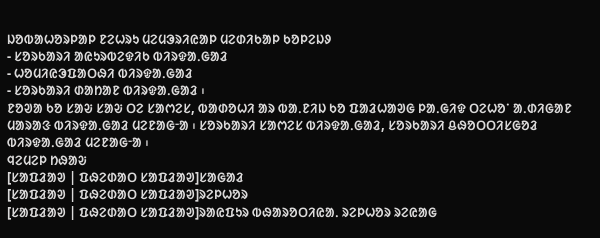ᱡᱚᱵᱟᱦᱚᱨᱞᱟᱞ ᱱᱮᱦᱨᱩ ᱢᱮᱢᱳᱨᱤᱭᱟᱞ ᱢᱮᱰᱤᱠᱟᱞ ᱠᱚᱞᱮᱡᱽ
- ᱥᱚᱨᱠᱟᱨᱤ ᱟᱭᱩᱨᱵᱮᱫᱤᱠ ᱵᱤᱨᱫᱟᱹᱜᱟᱲ
- ᱦᱚᱢᱤᱭᱳᱯᱟᱛᱷᱤ ᱵᱤᱨᱫᱟᱹᱜᱟᱲ
- ᱥᱚᱨᱠᱟᱨᱤ ᱰᱟᱴᱟᱱ ᱵᱤᱨᱫᱟᱹᱜᱟᱲ ᱾
ᱱᱚᱣᱟ ᱠᱚ ᱥᱟᱶ ᱥᱟᱶ ᱛᱮ ᱥᱟᱬᱮᱥ, ᱵᱟᱰᱚᱦᱤ ᱟᱨ ᱵᱟᱹᱱᱤᱡ ᱠᱚ ᱯᱟᱲᱦᱟᱣᱜ ᱞᱟᱹᱜᱤᱫ ᱛᱮᱦᱚᱸ ᱟᱹᱰᱤᱜᱟᱱ ᱢᱟᱨᱟᱝ ᱵᱤᱨᱫᱟᱹᱜᱟᱲ ᱢᱮᱱᱟᱜᱼᱟ ᱾ ᱥᱚᱨᱠᱟᱨᱤ ᱥᱟᱬᱮᱥ ᱵᱤᱨᱫᱟᱹᱜᱟᱲ, ᱥᱚᱨᱠᱟᱨᱤ ᱪᱷᱚᱛᱛᱤᱥᱜᱚᱲ ᱵᱤᱨᱫᱟᱹᱜᱟᱲ ᱢᱮᱱᱟᱜᱼᱟ ᱾
ᱧᱮᱢᱮᱞ ᱴᱷᱟᱶ
[ᱥᱟᱯᱲᱟᱣ | ᱯᱷᱮᱰᱟᱛ ᱥᱟᱯᱲᱟᱣ]ᱥᱟᱜᱟᱲ
[ᱥᱟᱯᱲᱟᱣ | ᱯᱷᱮᱰᱟᱛ ᱥᱟᱯᱲᱟᱣ]ᱨᱮᱞᱦᱚᱨ
[ᱥᱟᱯᱲᱟᱣ | ᱯᱷᱮᱰᱟᱛ ᱥᱟᱯᱲᱟᱣ]ᱨᱟᱭᱯᱩᱨ ᱵᱷᱟᱨᱚᱛᱤᱭᱟᱹ ᱨᱮᱞᱦᱚᱨ ᱨᱮᱭᱟᱜ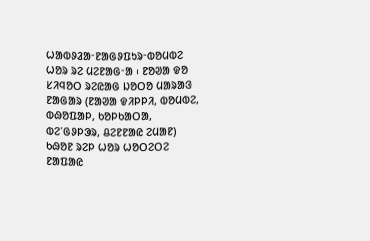ᱦᱟᱵᱽᱲᱟᱼᱱᱟᱜᱽᱯᱩᱨᱼᱵᱚᱢᱵᱮ ᱦᱚᱨ ᱨᱮ ᱢᱮᱱᱟᱜᱼᱟ ᱾ ᱱᱚᱣᱟ ᱫᱚ ᱥᱤᱧᱚᱛ ᱨᱮᱭᱟᱜ ᱡᱚᱛᱚ ᱢᱟᱨᱟᱝ ᱱᱟᱜᱟᱨ (ᱱᱟᱣᱟ ᱫᱤᱞᱞᱤ, ᱵᱚᱢᱵᱮ, ᱵᱷᱚᱯᱟᱞ, ᱠᱚᱞᱠᱟᱛᱟ, ᱵᱮᱸᱜᱽᱞᱳᱨ, ᱪᱮᱱᱱᱟᱭ ᱮᱢᱟᱱ) ᱠᱷᱚᱱ ᱨᱮᱞ ᱦᱚᱨ ᱦᱚᱛᱮᱛᱮ ᱱᱟᱯᱟᱭ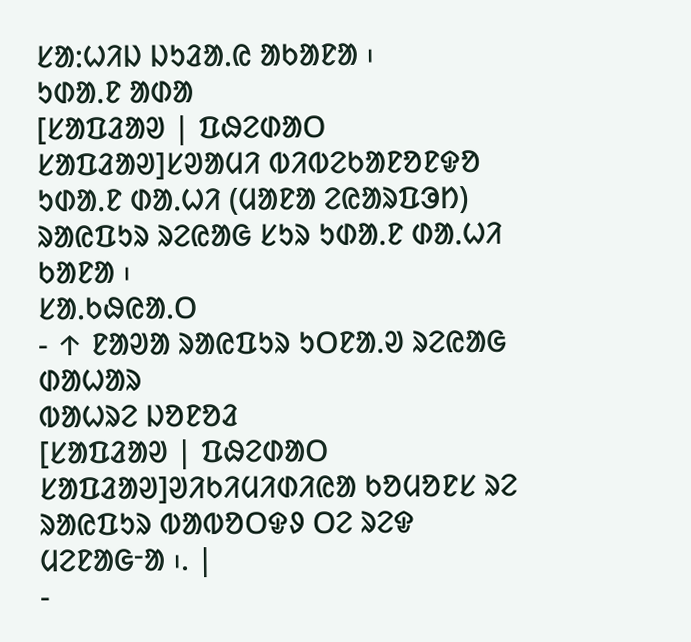ᱥᱟᱺᱦᱤᱡ ᱡᱩᱲᱟᱹᱭ ᱟᱠᱟᱱᱟ ᱾
ᱩᱰᱟᱹᱱ ᱟᱰᱟ
[ᱥᱟᱯᱲᱟᱣ | ᱯᱷᱮᱰᱟᱛ ᱥᱟᱯᱲᱟᱣ]ᱥᱣᱟᱢᱤ ᱵᱤᱵᱮᱠᱟᱱᱚᱱᱫᱚ ᱩᱰᱟᱹᱱ ᱰᱟᱹᱦᱤ (ᱢᱟᱱᱟ ᱮᱭᱟᱨᱯᱳᱴ) ᱨᱟᱭᱯᱩᱨ ᱨᱮᱭᱟᱜ ᱥᱩᱨ ᱩᱰᱟᱹᱱ ᱰᱟᱹᱦᱤ ᱠᱟᱱᱟ ᱾
ᱥᱟᱹᱠᱷᱭᱟᱹᱛ
- ↑ ᱱᱟᱣᱟ ᱨᱟᱭᱯᱩᱨ ᱩᱛᱱᱟᱹᱣ ᱨᱮᱭᱟᱜ ᱰᱟᱦᱟᱨ
ᱵᱟᱦᱨᱮ ᱡᱚᱱᱚᱲ
[ᱥᱟᱯᱲᱟᱣ | ᱯᱷᱮᱰᱟᱛ ᱥᱟᱯᱲᱟᱣ]ᱣᱤᱠᱤᱢᱤᱰᱤᱭᱟ ᱠᱚᱢᱚᱱᱥ ᱨᱮ ᱨᱟᱭᱯᱩᱨ ᱵᱟᱵᱚᱛᱫᱽ ᱛᱮ ᱨᱮᱫ ᱢᱮᱱᱟᱜᱼᱟ ᱾. |
-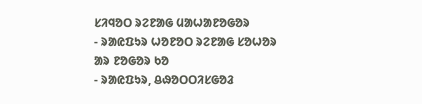ᱥᱤᱧᱚᱛ ᱨᱮᱱᱟᱜ ᱢᱟᱦᱟᱱᱚᱜᱚᱨ
- ᱨᱟᱭᱯᱩᱨ ᱦᱚᱱᱚᱛ ᱨᱮᱱᱟᱜ ᱥᱚᱦᱚᱨ ᱟᱨ ᱱᱚᱜᱚᱨ ᱠᱚ
- ᱨᱟᱭᱯᱩᱨ, ᱪᱷᱚᱛᱛᱤᱥᱜᱚᱲ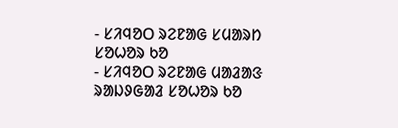- ᱥᱤᱧᱚᱛ ᱨᱮᱱᱟᱜ ᱥᱢᱟᱨᱴ ᱥᱚᱦᱚᱨ ᱠᱚ
- ᱥᱤᱧᱚᱛ ᱨᱮᱱᱟᱜ ᱢᱟᱲᱟᱝ ᱨᱟᱡᱽᱜᱟᱲ ᱥᱚᱦᱚᱨ ᱠᱚ